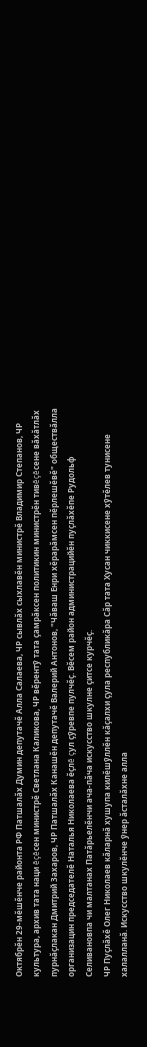Октябрĕн 29-мĕшĕнче районта РФ Патшалăх Думин депутачĕ Алла Салаева, ЧР сывлăх сыхлавĕн министрĕ Владимир Степанов, ЧР культура, архив тата наци ĕçĕсен министрĕ Светлана Каликова, ЧР вĕрентỹ тата çамрăксен политикин министрĕн тивĕçĕсене вăхăтлăх пурнăçлакан Дмитрий Захаров, ЧР Патшалăх Канашĕн депутачĕ Валерий Антонов, "Чăваш Енри хĕрарăмсен пĕрлешĕвĕ" обществăлла организацин председателĕ Наталья Николаева ĕçлĕ çул çỹревпе пулчĕç. Вĕсем район администрацийĕн пуçлăхĕпе Рудольф Селивановпа чи малтанах Патăрьелĕнчи ача-пăча искусство шкулне çитсе курчĕç.
ЧР Пуçлăхĕ Олег Николаев кăларнă хушупа килĕшỹллĕн кăçалхи çула республикăра Сăр тата Хусан чиккисене хỹтĕлев тунисене халалланă. Искусство шкулĕнче ỹнер ăсталăхне алла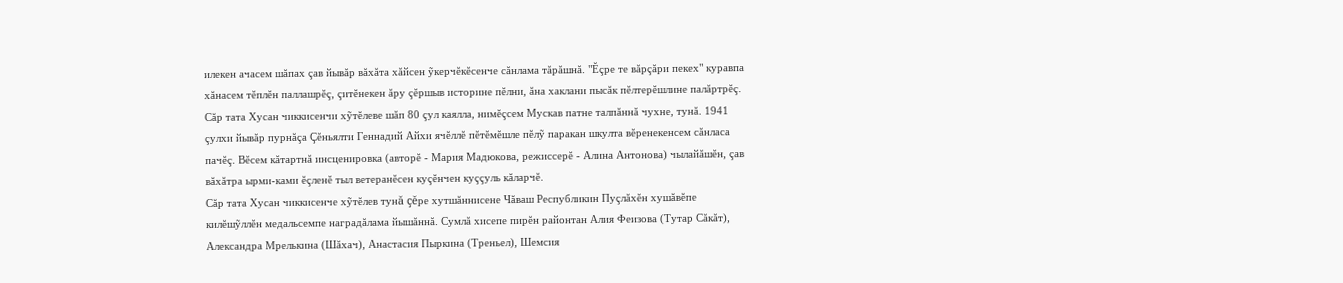илекен ачасем шăпах çав йывăр вăхăта хăйсен ỹкерчĕкĕсенче сăнлама тăрăшнă. "Ĕçре те вăрçăри пекех" куравпа хăнасем тĕплĕн паллашрĕç, çитĕнекен ăру çĕршыв историне пĕлни, ăна хаклани пысăк пĕлтерĕшлине палăртрĕç.
Сăр тата Хусан чиккисенчи хỹтĕлеве шăп 80 çул каялла, нимĕçсем Мускав патне талпăннă чухне, тунă. 1941 çулхи йывăр пурнăçа Çĕньялти Геннадий Айхи ячĕллĕ пĕтĕмĕшле пĕлỹ паракан шкулта вĕренекенсем сăнласа пачĕç. Вĕсем кăтартнă инсценировка (авторĕ - Мария Мадюкова, режиссерĕ - Алина Антонова) чылайăшĕн, çав вăхăтра ырми-ками ĕçленĕ тыл ветеранĕсен куçĕнчен куççуль кăларчĕ.
Сăр тата Хусан чиккисенче хỹтĕлев тунă çĕре хутшăннисене Чăваш Республикин Пуçлăхĕн хушăвĕпе килĕшỹллĕн медальсемпе наградăлама йышăннă. Сумлă хисепе пирĕн районтан Алия Феизова (Тутар Сăкăт), Александра Мрелькина (Шăхач), Анастасия Пыркина (Треньел), Шемсия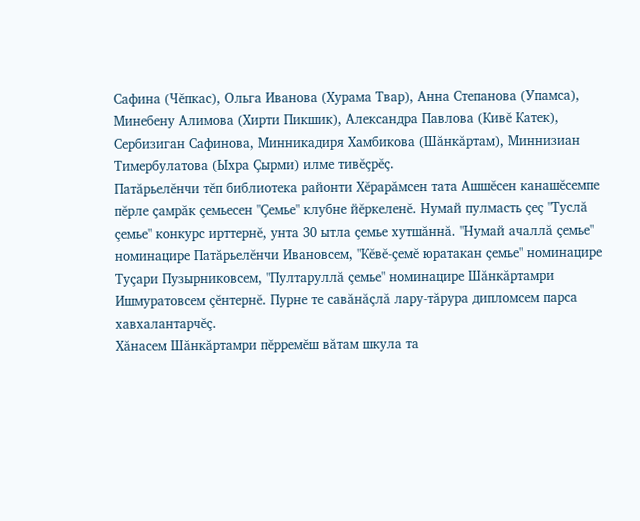Сафина (Чĕпкас), Ольга Иванова (Хурама Твар), Анна Степанова (Упамса), Минебену Алимова (Хирти Пикшик), Александра Павлова (Кивĕ Катек), Сербизиган Сафинова, Минникадиря Хамбикова (Шăнкăртам), Миннизиан Тимербулатова (Ыхра Çырми) илме тивĕçрĕç.
Патăрьелĕнчи тĕп библиотека районти Хĕрарăмсен тата Ашшĕсен канашĕсемпе пĕрле çамрăк çемьесен "Çемье" клубне йĕркеленĕ. Нумай пулмасть çеç "Туслă çемье" конкурс ирттернĕ, унта 30 ытла çемье хутшăннă. "Нумай ачаллă çемье" номинацире Патăрьелĕнчи Ивановсем, "Кĕвĕ-çемĕ юратакан çемье" номинацире Туçари Пузырниковсем, "Пултаруллă çемье" номинацире Шăнкăртамри Ишмуратовсем çĕнтернĕ. Пурне те савăнăçлă лару-тăрура дипломсем парса хавхалантарчĕç.
Хăнасем Шăнкăртамри пĕрремĕш вăтам шкула та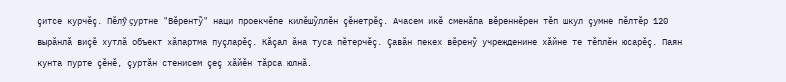çитсе курчĕç. Пĕлỹ çуртне "Вĕрентỹ" наци проекчĕпе килĕшỹллĕн çĕнетрĕç. Ачасем икĕ сменăпа вĕреннĕрен тĕп шкул çумне пĕлтĕр 120 вырăнлă виçĕ хутлă объект хăпартма пуçларĕç. Кăçал ăна туса пĕтерчĕç. Çавăн пекех вĕренỹ учрежденине хăйне те тĕплĕн юсарĕç. Паян кунта пурте çĕнĕ, çуртăн стенисем çеç хăйĕн тăрса юлнă.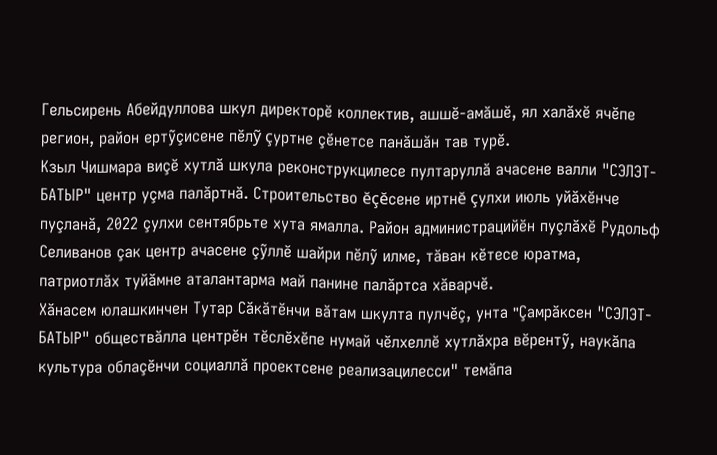Гельсирень Абейдуллова шкул директорĕ коллектив, ашшĕ-амăшĕ, ял халăхĕ ячĕпе регион, район ертỹçисене пĕлỹ çуртне çĕнетсе панăшăн тав турĕ.
Кзыл Чишмара виçĕ хутлă шкула реконструкцилесе пултаруллă ачасене валли "СЭЛЭТ-БАТЫР" центр уçма палăртнă. Строительство ĕçĕсене иртнĕ çулхи июль уйăхĕнче пуçланă, 2022 çулхи сентябрьте хута ямалла. Район администрацийĕн пуçлăхĕ Рудольф Селиванов çак центр ачасене çỹллĕ шайри пĕлỹ илме, тăван кĕтесе юратма, патриотлăх туйăмне аталантарма май панине палăртса хăварчĕ.
Хăнасем юлашкинчен Тутар Сăкăтĕнчи вăтам шкулта пулчĕç, унта "Çамрăксен "СЭЛЭТ-БАТЫР" обществăлла центрĕн тĕслĕхĕпе нумай чĕлхеллĕ хутлăхра вĕрентỹ, наукăпа культура облаçĕнчи социаллă проектсене реализацилесси" темăпа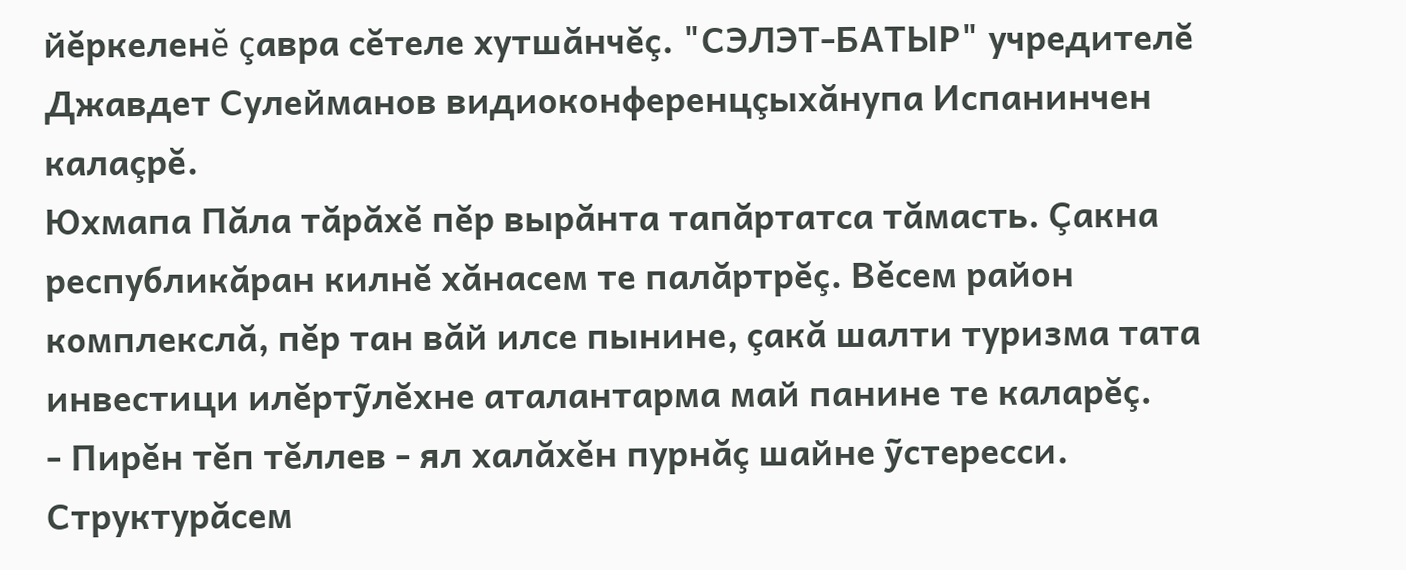йĕркеленĕ çавра сĕтеле хутшăнчĕç. "СЭЛЭТ-БАТЫР" учредителĕ Джавдет Сулейманов видиоконференцçыхăнупа Испанинчен калаçрĕ.
Юхмапа Пăла тăрăхĕ пĕр вырăнта тапăртатса тăмасть. Çакна республикăран килнĕ хăнасем те палăртрĕç. Вĕсем район комплекслă, пĕр тан вăй илсе пынине, çакă шалти туризма тата инвестици илĕртỹлĕхне аталантарма май панине те каларĕç.
- Пирĕн тĕп тĕллев - ял халăхĕн пурнăç шайне ỹстересси. Структурăсем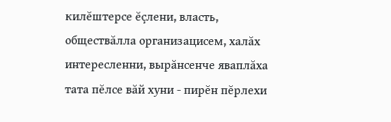килĕштерсе ĕçлени, власть, обществăлла организацисем, халăх интересленни, вырăнсенче яваплăха тата пĕлсе вăй хуни - пирĕн пĕрлехи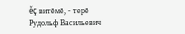ĕç витĕмĕ, - терĕ Рудольф Васильевич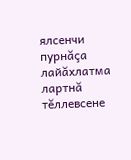ялсенчи пурнăçа лайăхлатма лартнă тĕллевсене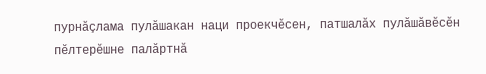пурнăçлама пулăшакан наци проекчĕсен, патшалăх пулăшăвĕсĕн пĕлтерĕшне палăртнă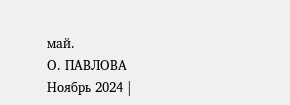май.
О. ПАВЛОВА
Ноябрь 2024 |